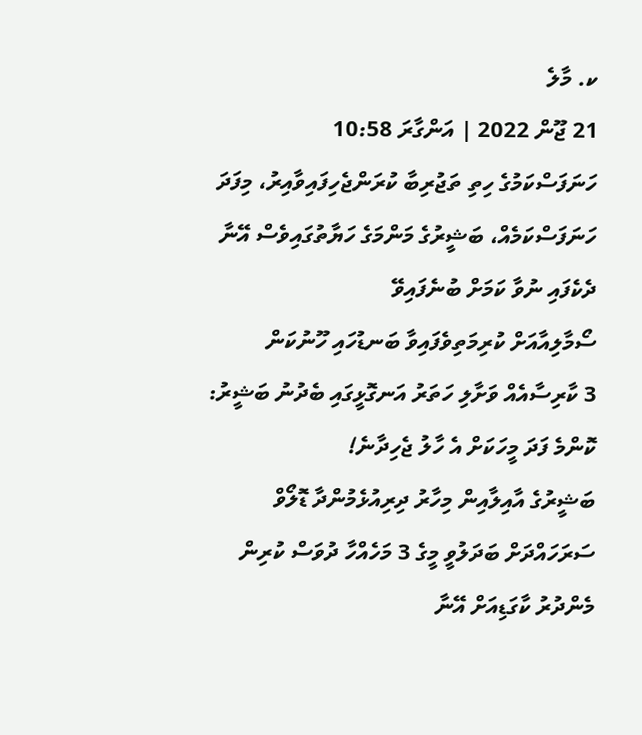ކ. މާލެ
21 ޖޫން 2022 | އަންގާރަ 10:58
ހަނަފަސްކަމުގެ ހިތި ތަޖުރިބާ ކުރަންޖެހިފައިވާއިރު، މިފަދަ ހަނަފަސްކަމެއް، ބަޝީރުގެ މަންމަގެ ހަޔާތުގައިވެސް އޭނާ ދެކެފައި ނުވާ ކަމަށް ބުނެފައިވޭ
ސޯމާލިއާއަށް ކުރިމަތިވެފައިވާ ބަނޑުހައި ހޫނުކަން
3 ކާރިސާއެއް ވަށާލި ހަތަރު އަނގޮޅީގައި ބެދުނު ބަޝީރު: ކޮންމެ ފަދަ މީހަކަށް އެ ހާލު ޖެހިދާނެ!
ބަޝީރުގެ އާއިލާއިން މިހާރު ދިރިއުޅެމުންދާ ޑޮލޯވް ސަރަހައްދަށް ބަދަލުވީ މީގެ 3 މަހެއްހާ ދުވަސް ކުރިން
މެންދުރު ކާގަޑިއަށް އޭނާ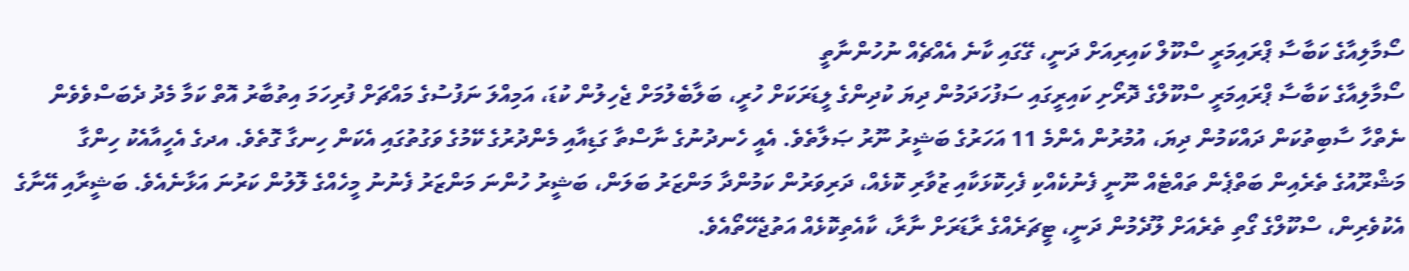ސޯމާލިއާގެ ކަބާސާ ޕްރައިމަރީ ސްކޫލް ކައިރިއަށް ދަނީ، ގޭގައި ކާނެ އެއްޗެއް ނުހުންނާތީ
ސޯމާލިއާގެ ކަބާސާ ޕްރައިމަރީ ސްކޫލްގެ ދޮރޯށި ކައިރީގައި ސަފުހަދަމުން ދިޔަ ކުދިންގެ ލީޑަރަކަށް ހުރީ، ބަލާބެލުމަށް ޖެހިލުން ކުޑަ، އަމިއްލަ ނަފުސުގެ މައްޗަށް ފުރިހަމަ އިތުބާރު އޮތް ކަމާ މެދު ދެބަސްވެވެން ނެތްހާ ސާބިތުކަން ދައްކަމުން ދިޔަ، އުމުރުން އެންމެ 11 އަހަރުގެ ބަޝީރު ނޫރު ޞަލާތެވެ. އެއީ ހެނދުނުގެ ނާސްތާ ގަޑިއާއި މެންދުރުގެ ކޭމުގެ ވަގުތުގައި އެކަން ހިނގާ ގޮތެވެ. އދގެ އެހީއާއެކު ހިންގާ މަޝްރޫއުގެ ތެރެއިން ބަތްޕެން ތައްޓެއް ނޫނީ ފެނުކެއްކި ފެހިކޮޅަކާއި ޒުވާރި ކޮޅެއް، ދަރިވަރުން ކަމުންދާ މަންޒަރު ބަލަން، ބަޝީރު ހުންނަ މަންޒަރު ފެނުނު މީހެއްގެ ލޮލުން ކަރުނަ އަޅާނެއެވެ. ބަޝީރާއި އޭނާގެ އެކުވެރިން، ސްކޫލްގެ ގޯތި ތެރެއަށް ލޫދެމުން ދަނީ، ޓީޗަރެއްގެ ރާޑަރަށް ނާރާ، ކާއެތިކޮޅެއް އަތުޖެހޭތޯއެވެ.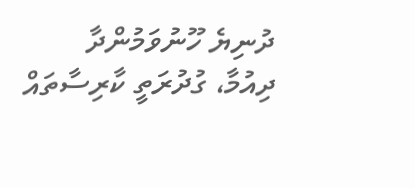ދުނިޔެ ހޫނުވަމުންދާ ދިއުމާ، ގުދުރަތީ ކާރިސާތައް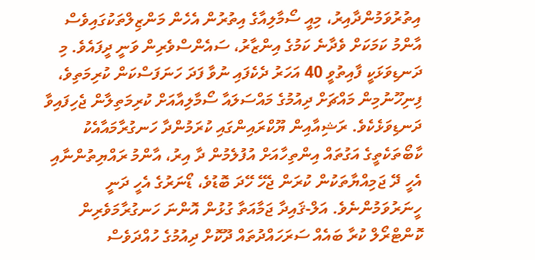އިތުރުވަމުންދާއިރު، މިއީ ސޯމާލިއާގެ އިތުރުން އެހެން މަންޒިލްތަކުގައިވެސް އާންމު ކަމަކަށް ވެދާނެ ކަމުގެ އިންޒާރު، ސައެންސްވެރިން ވަނީ ދީފައެވެ. މި ދަނޑިވަޅަކީ ފާއިތުވީ 40 އަހަރު ދެކެފައި ނުވާ ފަދަ ހަނަފަސްކަން ކުރިމަތިވެ، ފިނިހޫނުމިން މައްޗަށް ދިއުމުގެ މައްސަލައާ ސޯމާލިއާއަށް ކުރިމަތިލާން ޖެހިފައިވާ ދަނޑިވަޅެކެވެ. ރަޝިއާއިން ޔޫކްރައިންގައި ކުރަމުންދާ ހަނގުރާމައާއެކު ކާބޯތަކެތީގެ އަގުތައް އިންތިހާއަށް އުފުލެމުން ދާ އިރު، އާންމު ރައްޔިތުންނާއި އެހީ ދޭ ޖަމިއްޔާތަކުން ކުރަން ޖެހޭ ހޭދަ ބޮޑުވެ، ޑޯނަރުގެ އެހީ ދަނީ ހީނަރުވަމުންނެވެ. އަލް-ޤައިދާ ޖަމާއަތާ ގުޅުން އޮންނަ ހަނގުރާމަވެރިން ކޮންޓްރޯލް ކުރާ ބައެއް ސަރަހައްދުތައް ދޫކޮށް ދިއުމުގެ ހުއްދަވެސް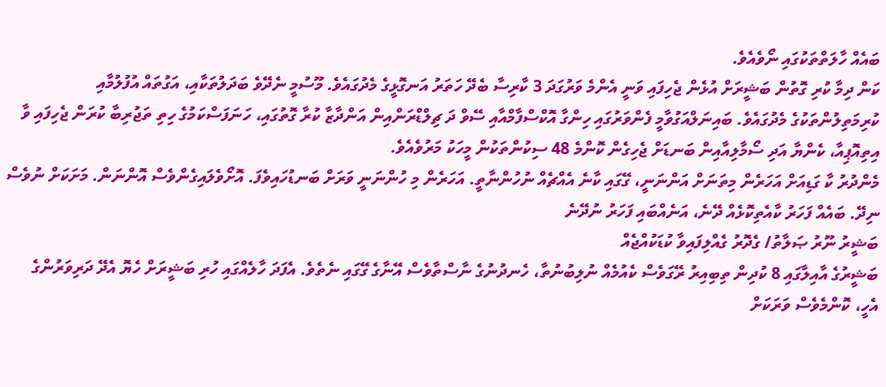ބައެއް ހާލަތްތަކުގައި ނޯވެއެވެ.
ކަން ދިމާ ކުރި ގޮތުން ބަޝީރަށް އުޅެން ޖެހިފައި ވަނީ އެންމެ ވަރުގަދަ 3 ކާރިސާ ބެދޭ ހަތަރު އަނގޮޅީގެ މެދުގައެވެ. މޫސުމީ ނެދޭވެ ބަދަލުތަކާއި، އަގުތައް އުފުލުމާއި ކުރިމަތިލުންތަކުގެ މެދުގައެވެ. ބައިނަލްއަގުވާމީ ފެންވަރުގައި ހިންގާ އޮކްސްފާމްއާއި ސޭވް ދަ ޗިލްޑްރަންއިން އަންދާޒާ ކުރާ ގޮތުގައި، ހަނަފަސްކަމުގެ ހިތި ތަޖުރިބާ ކުރަން ޖެހިފައި ވާ އިތިއޮޕިއާ، ކެންޔާ އަދި ސޯމާލިއާއިން ބަނޑަށް ޖެހިގެން ކޮންމެ 48 ސިކުންތަކުން މީހަކު މަރުވެއެވެ.
މެންދުރު ކާ ގަޑިއަށް އަހަރެން މިތަނަށް އަންނަނީ، ގޭގައި ކާނެ އެއްޗެއް ނުހުންނާތީ. އަހަރެން މި ހުންނަނީ ވަރަށް ބަނޑުހައިވެފަ. އޮށޯވެލައިގެންވެސް އޮންނަން. މަށަކަށް ނުވެސް ނިދޭ. ބައެއް ފަހަރު ކާއެތިކޮޅެއް ދޭނެ، އަނެއްބައި ފަހަރު ނުދޭނެ
ބަޝީރު ނޫރު ޞަލާތު/ ގެދޮރު ގެއްލިފައިވާ ކުޑަކުއްޖެއް
ބަޝީރުގެ އާއިލާގައި 8 ކުދިން ތިބިއިރު ރޭގަވެސް ކެއުމެއް ނުލިބުނުތާ، ހެނދުނުގެ ނާސްތާވެސް އޭނާގެ ގޭގައި ނެތެވެ. އެފަދަ ހާލެއްގައި ހުރި ބަޝީރަށް ހެޔޮ އެދޭ ދަރިވަރުންގެ އެހީ، ކޮންމެވެސް ވަރަކަށް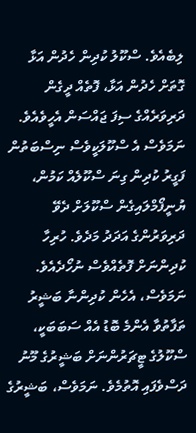ލިބެއެވެ. ސްކޫލު ކުދިން ހެދުން އަޅާ ގޮތަށް ހެދުން އަޅާ، ފޮތެއް ދީގެން ދަރިވަރެއްގެ ސިފަ ޖައްސަން އެހީވެއެވެ. ނަމަވެސް އެ ސްކޫލަކީވެސް ނިސްބަތުން ފަގީރު ކުދިން ގިނަ ސްކޫލެއް ކަމުން، ޔުނީފޯމްލައިގެން ސްކޫލަށް ދެވޭ ދަރިވަރުންގެ އަދަދު މަދެވެ. ހުރިހާ ކުދިންނަށް ފޮތެއްވެސް ނުހޯދެއެވެ. ނަމަވެސް، އެހެން ކުދިންނާ ބަޝީރު ތަފާތުވާ އެންމެ ބޮޑު އެއް ސަބަބަކީ، ސްކޫލުގެ ޓީޗަރުންނަށް ބަޝީރުގެ މޫނު ދަސްވެފައި އޮތުމެވެ. ނަމަވެސް، ބަޝީރުގެ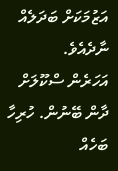އަޒުމަކަށް ބަދަލެއް ނާދެއެވެ.
އަހަރެން ސްކޫލަށް ދާން ބޭނުން. ހުރިހާ ބަހެއް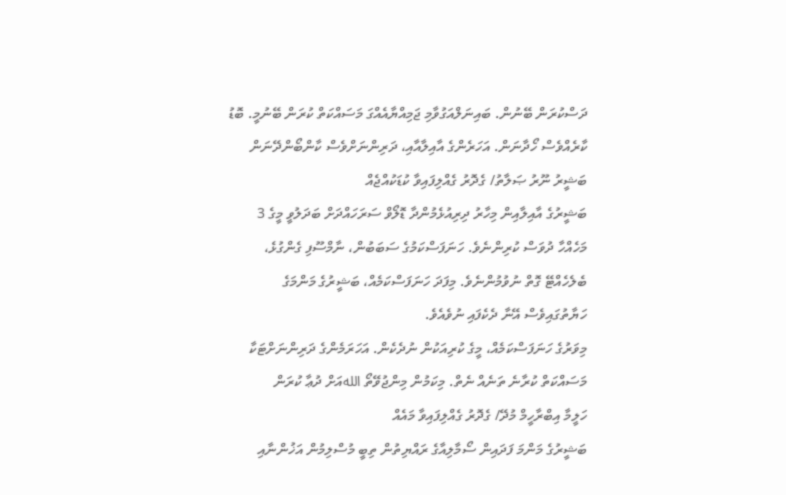ދަސްކުރަން ބޭނުން. ބައިނަލްއަގުވާމި ޖަމިއްޔާއެއްގަ މަސައްކަތް ކުރަން ބޭނުމީ. ބޮޑު ކާރެއްވެސް ހޯދާނަން. އަހަރެންގެ އާއިލާއާއި، ދަރިންނަށްވެސް ކާންބޯންދޭނަން
ބަޝީރު ނޫރު ޞަލާތު/ ގެދޮރު ގެއްލިފައިވާ ކުޑަކުއްޖެއް
ބަޝީރުގެ އާއިލާއިން މިހާރު ދިރިއުޅެމުންދާ ޑޮލޯވް ސަރަހައްދަށް ބަދަލުވީ މީގެ 3 މަހެއްހާ ދުވަސް ކުރިންނެވެ. ހަނަފަސްކަމުގެ ސަބަބުން، ނާމްސޫފި ގެންގުޅެ، ބެލެހެއްޓޭ ގޮތް ނުވުމުންނެވެ. މިފަދަ ހަނަފަސްކަމެއް، ބަޝީރުގެ މަންމަގެ ހަޔާތުގައިވެސް އޭނާ ދެކެފައި ނުވެއެވެ.
މިވަރުގެ ހަނަފަސްކަމެއް، މީގެ ކުރިއަކުން ނުދެކެން. އަހަރަމެންގެ ދަރިންނަށްޓަކާ މަސައްކަތް ކުރާނެ ތަނެއް ނެތް. މިކަމުން މިންޖުވޭތޯ اللهއަށް ދުޢާ ކުރަން
ހަލީމާ އިބްރާހީމް މުދޭ/ ގެދޮރު ގެއްލިފައިވާ މައެއް
ބަޝީރުގެ މަންމަ ފަދައިން ސޯމާލިއާގެ ރައްޔިތުން ތިބީ މުސްލިމުން އަޚުންނާއި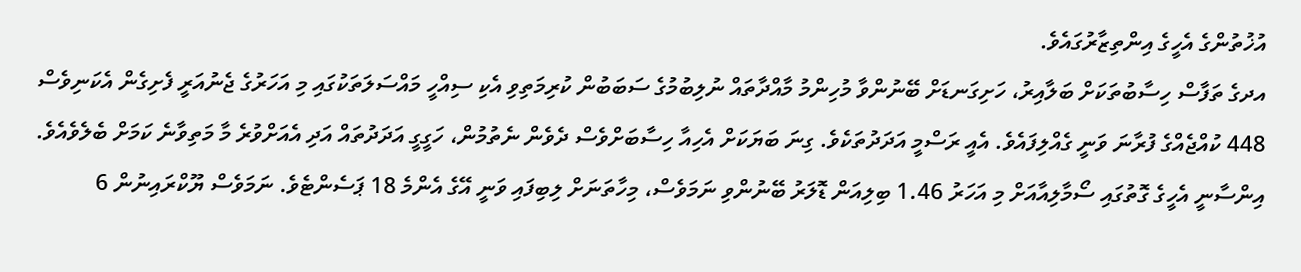އުޚުތުންގެ އެހީގެ އިންތިޒާރުގައެވެ.
އދގެ ތަފާސް ހިސާބުތަކަށް ބަލާއިރު، ހަށިގަނޑަށް ބޭނުންވާ މުހިންމު މާއްދާތައް ނުލިބުމުގެ ސަބަބުން ކުރިމަތިވި އެކި ސިއްހީ މައްސަލަތަކުގައި މި އަހަރުގެ ޖެނުއަރީ ފެށިގެން އެކަނިވެސް 448 ކުއްޖެއްގެ ފުރާނަ ވަނީ ގެއްލިފައެވެ. އެއީ ރަސްމީ އަދަދުތަކެވެ. ގިނަ ބަޔަކަށް އެހިއާ ހިސާބަށްވެސް ދެވެން ނެތުމުން، ހަގީގީ އަދަދުތައް އަދި އެއަށްވުރެ މާ މަތިވާނެ ކަމަށް ބެލެވެއެވެ.
އިންސާނީ އެހީގެ ގޮތުގައި ސޯމާލިއާއަށް މި އަހަރު 1.46 ބިލިއަން ޑޮލަރު ބޭނުންވި ނަމަވެސް، މިހާތަނަށް ލިބިފައި ވަނީ އޭގެ އެންމެ 18 ޕަސެންޓެވެ. ނަމަވެސް ޔޫކްރައިނުން 6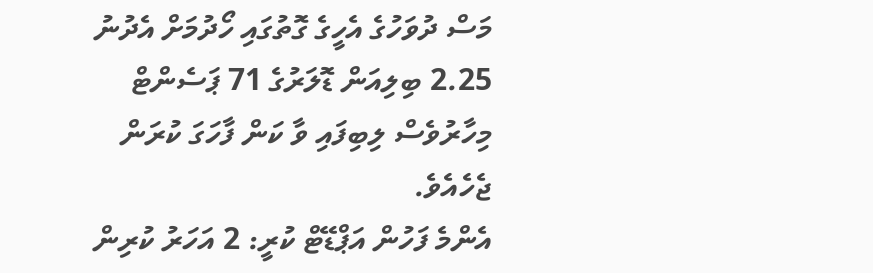މަސް ދުވަހުގެ އެހީގެ ގޮތުގައި ހޯދުމަށް އެދުނު 2.25 ބިލިއަން ޑޮލަރުގެ 71 ޕަސެންޓް މިހާރުވެސް ލިބިފައި ވާ ކަން ފާހަގަ ކުރަން ޖެހެއެވެ.
އެންމެ ފަހުން އަޕްޑޭޓް ކުރީ: 2 އަހަރު ކުރިން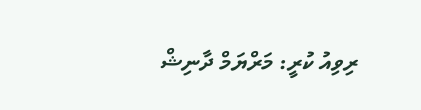ރިވިއު ކުރީ: މަރްޔަމް ދާނިޝް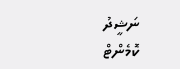ނަޝީދު
ކޮމެންޓް